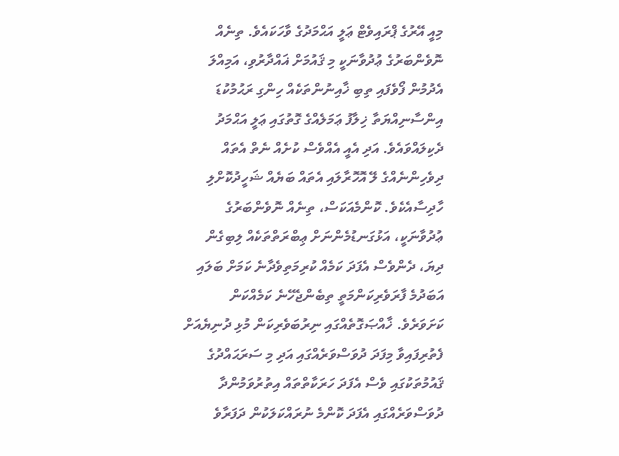މިއީ އޭރުގެ ޕްރައިވެޓް ޢަލީ އަޙްމަދުގެ ވާހަކައެވެ. ތިނެއް ނޮވެންބަރުގެ ޢުދުވާނަކީ މި ޤައުމަށް ޣައްދާރުވި، އަމިއްލަ އެދުމުން ފޯވެފައި ތިބި ޚާއިނުންތަކެއް ހިންގި ރަޙުމުކުޑަ އިންސާނިއްޔަތާ ޚިލާފު ޢަމަލެއްގެ ގޮތުގައި ޢަލީ އަޙްމަދު ދެކިލައްވައެވެ. އަދި އެއީ އެއްވެސް ކުށެއް ނެތް އެތައް ދިވެހިންނެއްގެ ލޭ އޮހޮރާލައި އެތައް ބަޔެއް ޝަހީދުކޮށްލި ހާދިސާއެކެވެ. ކޮންމެއަކަސް، ތިނެއް ނޮވެންބަރުގެ ޢުދުވާނަކީ، އަޅުގަނޑުމެންނަށް ޢިބްރަތްތަކެއް ލިބިގެން ދިޔަ، ދެންވެސް އެފަދަ ކަމެއް ކުރިމަތިވެދާނެ ކަމަށް ބަލައި އަބަދުމެ ފާރަވެރިކަންމަތީ ތިބެންޖެހޭނެ ކަމެއްކަން ކަށަވަރެވެ. ޚާއްޞަގޮތެއްގައި ނިރުބަވެރިކަން މުޅި ދުނިޔެއަށް ފެތުރިފައިވާ މިފަދަ ދުވަސްވަރެއްގައި އަދި މި ސަރަޙައްދުގެ ޤައުމުތަކުގައި ވެސް އެފަދަ ހަރަކާތްތައް އިތުރުވަމުންދާ ދުވަސްވަރެއްގައި އެފަދަ ކޮންމެ ނުރައްކަލަކުން ދަފަރާވެ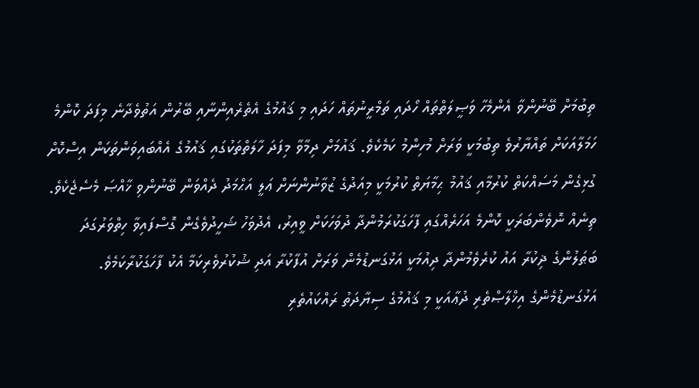ތިބުމަށް ބޭނުންވާ އެންމެހާ ވަޞީލަތްތައް ހޯދައި ތަމްރީނުތައް ހަދައި މި ޤައުމުގެ އެތެރެއިންނާއި ބޭރުން އަތުވެދާނެ މިފަދަ ކޮންމެ ހަމަލާއަކަށް ތައްޔާރުވެ ތިބުމަކީ ވަރަށް މުހިންމު ކަމެކެވެ. ޤައުމަށް ދިމާވާ މިފަދަ ހާލަތްތަކުގައި ޤައުމުގެ އެއްބައިވަންތަކަން އިސްކޮށް ގުޅިގެން މަސައްކަތް ކުރުމާއި ޤައުމު ޙިމާޔަތް ކުރުމަކީ މިއަދުގެ ޒުވާނުންނަށް ޢަލީ އަޙްމަދު ދެއްވަން ބޭނުންވި ޚާއްޞަ މެސެޖެކެވެ.
ތިނެއް ނޮވެންބަރަކީ ކޮންމެ އަހަރެއްގައި ފާހަގަކުރަމުންދާ ދުވަހަކަށް ވީއިރު، އެދުވަހު ޝަހީދުވެގެން ގޮސްފައިވާ ހިތްވަރުގަދަ ބަޠަލުންގެ ޛިކުރާ އައު ކުރެވެމުންދާ ދިއުމަކީ އަޅުގަނޑުމެން ވަރަށް އުފާކުރާ އަދި ޝުކުރުވެރިކަމާ އެކު ފާހަގަކުރާކަމެވެ. އަޅުގަނޑުމެންގެ އިޚްލާޞްތެރި ދުޢާއަކީ މި ޤައުމުގެ ސިޔާދަތު ރައްކައުތެރި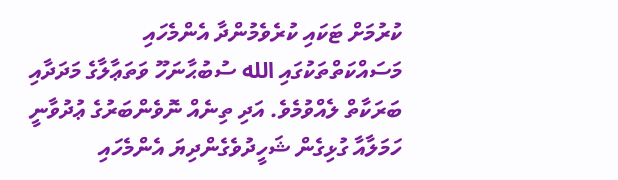ކުރުމަށް ޓަކައި ކުރެވެމުންދާ އެންމެހައި މަސައްކަތްތަކުގައި الله ސުބުޙާނަހޫ ވަތަޢާލާގެ މަދަދާއި ބަރަކާތް ލެއްވުމެވެ. އަދި ތިނެއް ނޮވެންބަރުގެ ޢުދުވާނީ ހަމަލާއާ ގުޅިގެން ޝަހީދުވެގެންދިޔަ އެންމެހައި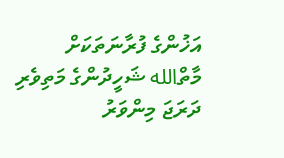އަޚުންގެ ފުރާނަތަކަށް މާތްالله ޝަހީދުންގެ މަތިވެރި ދަރަޖަ މިންވަރު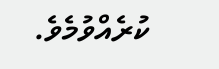ކުރެއްވުމެވެ.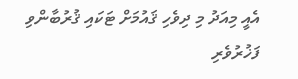އެއީ މިއަދު މި ދިވެހި ޤައުމަށް ޓަކައި ޤުރުބާންވި ފަޚުރުވެރި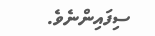ސިފައިންނެވެ.